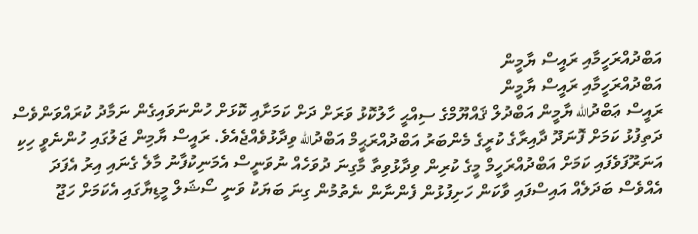އަބްދުއްރަހީމާއި ރައީސް ޔާމީން
އަބްދުއްރަހީމާއި ރައީސް ޔާމީން
ރައީސް ޢަބްދުالله ޔާމީން އަބްދުލް ޤައްޔޫމްގެ ސިއްޙީ ހާލުކޮޅު ވަރަށް ދަށް ކަމަށާއި ކޮޅަށް ހުންނަވައިގެން ނަމާދު ކުރައްވަންވެސް ދަތިފުޅު ކަމަށް ފޮނަދޫ ދާއިރާގެ ކުރީގެ މެންބަރު އަބްދުއްރަޙީމް އަބްދުالله ވިދާޅުވެއްޖެއެވެ. ރައީސް ޔާމިން ޖަލުގައި ހުންނެވީ ހިކި އަނަރޫފަވެފައި ކަމަށް އަބްދުއްރަހީމް މީގެ ކުރިން ވިދާޅުވިތާ މާގިނަ ދުވަހެއް ނުވަނީސް އެމަނިކުފާނު މާލެ ގެނައި އިރު އެފަދަ އެއްވެސް ބަދަލެއް އައިސްފައި ވާކަން ހަށިފުޅުން ފެންނާން ނެތުމުން ގިނަ ބަޔަކު ވަނީ ސޯޝަލް މީޑިޔާގައި އެކަމަށް ހަޖޫ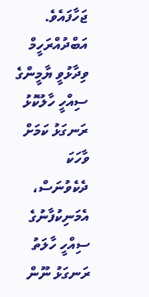ޖަހާފައެވެ.
އަބްދުއްރަހީމް ވިދާޅުވީ ޔާމީންގެ ސިއްހީ ހާލުކޮޅު ރަނގަޅު ކަމަށް ވާހަކަ ދެކެވުނަސް، އެމަނިކުފާނުގެ ސިއްހީ ހާލަތު ރަނގަޅު ނޫން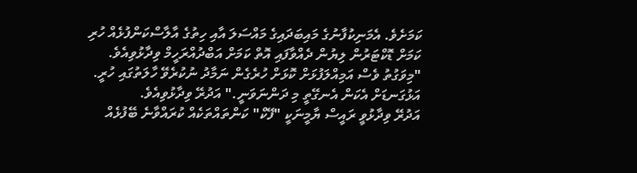ކަމަށެވެ. އެމަނިކުފާނުގެ މައިބަދައިގެ މައްސަލަ އާއި ހިތުގެ އާލާސްކަންފުޅެއް ހުރި ކަމަށް ޑޮކްޓަރުން ލިޔުން ދެއްވާފައި އޮތް ކަމަށް އަބްދުއްރަހީމް ވިދާޅުވިއެވެ.
"މިވަގުތު ވެސް އަމިއްލަފުޅަށް ކޮޅަށް ހުރެގެން ނަމާދު ނުކުރެވޭ ހާލަތުގައި ހުރީ. އަޅުގަނޑަށް އެކަން އެނގޭތީ މި ދަންނަވަނީ." އަދުރޭ ވިދާޅުވިއެވެ.
އަދުރޭ ވިދާޅުވީ ރައީސް ޔާމީނަކީ "ފޭކް" ކަންތައްތަކެއް ކުރައްވާނެ ބޭފުޅެއް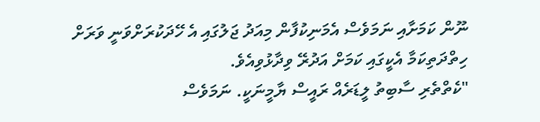ނޫން ކަމަށާއި ނަމަވެސް އެމަނިކުފާން މިއަދު ޖަލުގައި އެ ހޭދަކުރަށްވަނީ ވަރަށް ހިތްދަތިކަމާ އެކީގައި ކަމަށް އަދުރޭ ވިދާޅުވިއެވެ.
"ކެތްތެރި ސާބިތު ލީޑަރެއް ރައީސް ޔާމީނަކީ. ނަމަވެސް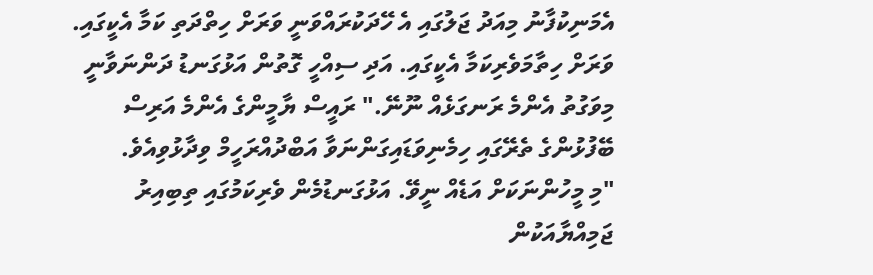އެމަނިކުފާނު މިއަދު ޖަލުގައި އެ ހޭދަކުރައްވަނީ ވަރަށް ހިތްދަތި ކަމާ އެކީގައި. ވަރަށް ހިތާމަވެރިކަމާ އެކީގައި. އަދި ސިއްހީ ގޮތުން އަޅުގަނޑު ދަންނަވާނީ މިވަގުތު އެންމެ ރަނގަޅެއް ނޫނޭ." ރައީސް ޔާމީންގެ އެންމެ އަރިސް ބޭފުޅުންގެ ތެރޭގައި ހިމެނިވަޑައިގަންނަވާ އަބްދުއްރަހީމް ވިދާޅުވިއެވެ.
"މި މީހުންނަކަށް އަޑެއް ނީވޭ. އަޅުގަނޑުމެން ވެރިކަމުގައި ތިބިއިރު ޖަމިއްޔާއަކުން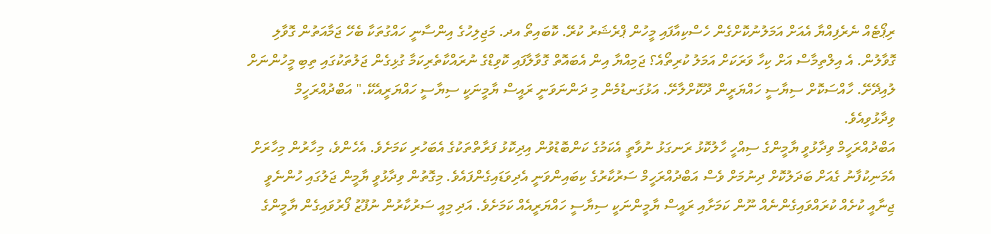ރިޕޯޓެއް ނެރެފިއްޔާ އެއަށް އަމަލުނުކޮށްގެން ހެސްކިއާފައި މީހުން ޕްރެޝަރު ކުރޭ. ކޮބައިތޯ އދ. މަޖިލިހުގެ އިންސާނީ ހައްގުތަކާ ބެހޭ ޖަމާއަތުން ގޮވާލި ގޮވާލުން. އެ އިލްތިމާސް އަށް ކިހާ ވަރަކަށް އަމަލު ކުރިތޯއެ؟ ޖަމިއްޔާ އިން އެބައޮތް ގޮވާލާފައި ކޮވިޑްގެ ނުރައްކާތެރިކަމާ ގުޅިގެން ޖަލުތަކުގައި ތިބި މީހުންނަށް ލުއިދޭށޭ. ހާއްސަކޮށް ސިޔާސީ ހައްޔަރީން ދޫކޮށްލާށޭ. އަޅުގަނޑުމެން މި ދަންނަވަނީ ރައީސް ޔާމީނަކީ ސިޔާސީ ހައްޔަރީއެކޭ." އަބްދުއްރަހީމް ވިދާޅުވިއެވެ.
އަބްދުއްރަހީމް ވިދާޅުވީ ޔާމީންގެ ސިއްހީ ހާލުކޮޅު ރަނގަޅު ނުވާތީ އެކަމުގެ ކަންބޮޑުވުން އިދިކޮޅު ފަރާތްތަކުގެ އެބަހުރި ކަމަށެވެ. އެހެންވެ، މިހާރުން މިހާރަށް އެމަނިކުފާނު ގެއަށް ބަދަލުކޮށް ދިނުމަށް ވެސް އަބްދުއްރަހީމް ސަރުކާރުގެ ކިބައިންވަނީ އެދިވަޑައިގެންފައެވެ. މިގޮތުން ވިދާޅުވީ ޔާމީން ޖަލުގައި ހުންނެވީ ޖިނާއީ ކުށެއް ކުރައްވައިގެންނެއް ނޫން ކަމަށާއި ރައީސް ޔާމީންނަކީ ސިޔާސީ ހައްޔަރީއެއް ކަމަށެވެ. އަދި މިއީ ސަރުކާރުން ނުފޫޒު ފޯރުވައިގެން ޔާމީންގެ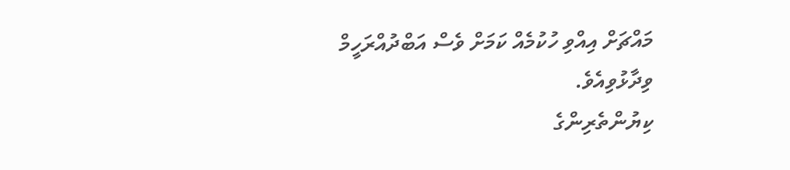މައްޗަށް އިއްވި ހުކުމެއް ކަމަށް ވެސް އަބްދުއްރަހީމް ވިދާޅުވިއެވެ.
ކިޔުންތެރިންގެ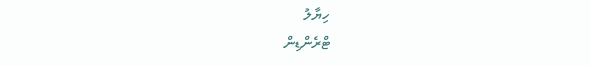ހިޔާލު
ޓްރެންޑިން